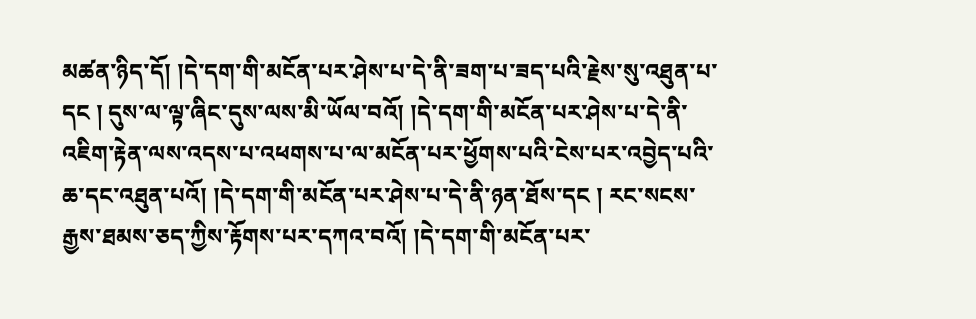མཚན་ཉིད་དོ། །དེ་དག་གི་མངོན་པར་ཤེས་པ་དེ་ནི་ཟག་པ་ཟད་པའི་རྗེས་སུ་འཐུན་པ་དང ། དུས་ལ་ལྟ་ཞིང་དུས་ལས་མི་ཡོལ་བའོ། །དེ་དག་གི་མངོན་པར་ཤེས་པ་དེ་ནི་འཇིག་རྟེན་ལས་འདས་པ་འཕགས་པ་ལ་མངོན་པར་ཕྱོགས་པའི་ངེས་པར་འབྱེད་པའི་ཆ་དང་འཐུན་པའོ། །དེ་དག་གི་མངོན་པར་ཤེས་པ་དེ་ནི་ཉན་ཐོས་དང ། རང་སངས་རྒྱས་ཐམས་ཅད་ཀྱིས་རྟོགས་པར་དཀའ་བའོ། །དེ་དག་གི་མངོན་པར་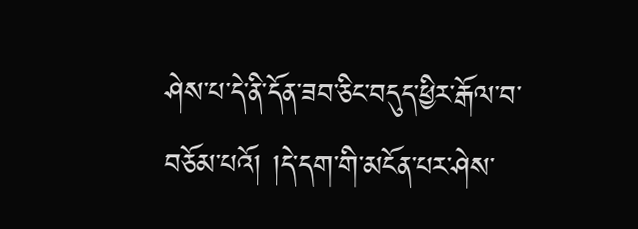ཤེས་པ་དེ་ནི་དོན་ཟབ་ཅིང་བདུད་ཕྱིར་རྒོལ་བ་བཅོམ་པའོ། །དེ་དག་གི་མངོན་པར་ཤེས་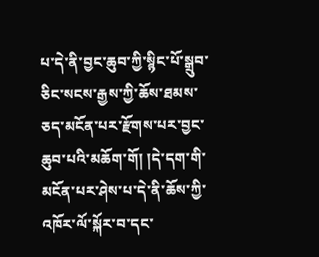པ་དེ་ནི་བྱང་ཆུབ་ཀྱི་སྙིང་པོ་སྒྲུབ་ཅིང་སངས་རྒྱས་ཀྱི་ཆོས་ཐམས་ཅད་མངོན་པར་རྫོགས་པར་བྱང་ཆུབ་པའི་མཆོག་གོ། །དེ་དག་གི་མངོན་པར་ཤེས་པ་དེ་ནི་ཆོས་ཀྱི་འཁོར་ལོ་སྐོར་བ་དང་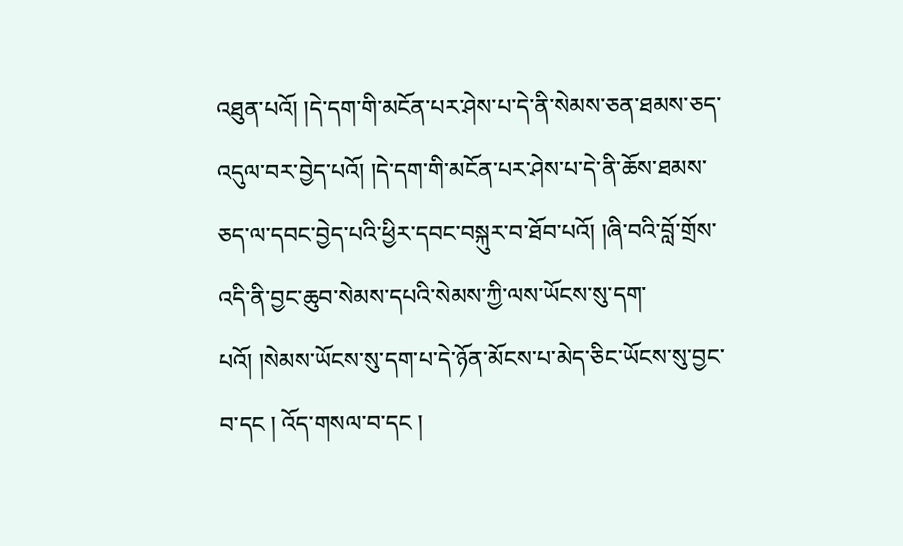འཐུན་པའོ། །དེ་དག་གི་མངོན་པར་ཤེས་པ་དེ་ནི་སེམས་ཅན་ཐམས་ཅད་འདུལ་བར་བྱེད་པའོ། །དེ་དག་གི་མངོན་པར་ཤེས་པ་དེ་ནི་ཆོས་ཐམས་ཅད་ལ་དབང་བྱེད་པའི་ཕྱིར་དབང་བསྐུར་བ་ཐོབ་པའོ། །ཞི་བའི་བློ་གྲོས་འདི་ནི་བྱང་ཆུབ་སེམས་དཔའི་སེམས་ཀྱི་ལས་ཡོངས་སུ་དག་པའོ། །སེམས་ཡོངས་སུ་དག་པ་དེ་ཉོན་མོངས་པ་མེད་ཅིང་ཡོངས་སུ་བྱང་བ་དང ། འོད་གསལ་བ་དང །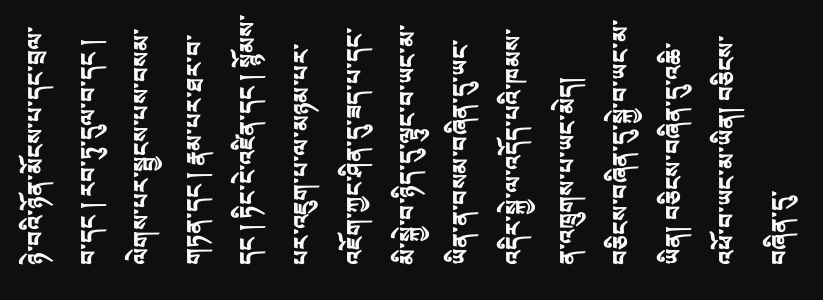ཉེ་བའི་ཉོན་མོངས་པ་དང་བྲལ་བ་དང ། རབ་ཏུ་དུལ་བ་དང ། ལེགས་པར་སྦྱངས་པས་བསམ་གཏན་དང ། རྣམ་པར་ཐར་བ་དང ། ཏིང་ངེ་འཛིན་དང ། སྙོམས་པར་འཇུག་པ་ལ་མཉམ་པར་འཇོག་ཀྱང་ཤིན་དུ་ཟད་པ་དང་མི་སྐྱེ་བ་ཉིད་དུ་ལྟུང་བ་ཡང་མ་ཡིན་ན་བསམ་བཞིན་དུ་ཡང་འདིར་སྐྱེ་ལ་འདོད་པའི་ཁམས་ན་འཁྲུགས་པ་ཡང་མེད། བཅིངས་བཞིན་དུ་སྐྱེ་བ་ཡང་མ་ཡིན། བཅིངས་བཞིན་དུ་འཆི་འཕོ་བ་ཡང་མ་ཡིན། བཅིངས་བཞིན་དུ་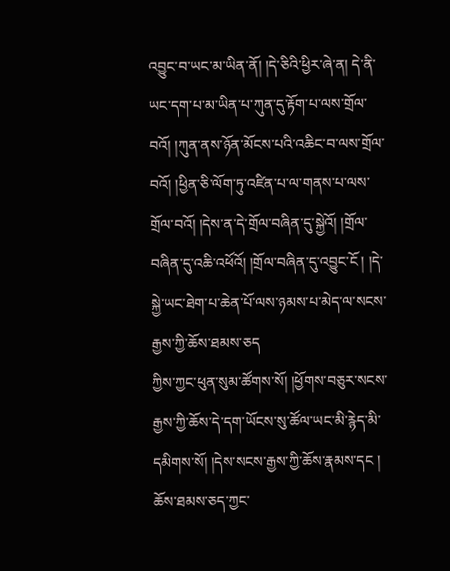འབྱུང་བ་ཡང་མ་ཡིན་ནོ། །དེ་ཅིའི་ཕྱིར་ཞེ་ན། དེ་ནི་ཡང་དག་པ་མ་ཡིན་པ་ཀུན་དུ་རྟོག་པ་ལས་གྲོལ་བའོ། །ཀུན་ནས་ཉོན་མོངས་པའི་འཆིང་བ་ལས་གྲོལ་བའོ། །ཕྱིན་ཅི་ལོག་ཏུ་འཛིན་པ་ལ་གནས་པ་ལས་གྲོལ་བའོ། །དེས་ན་དེ་གྲོལ་བཞིན་དུ་སྐྱེའོ། །གྲོལ་བཞིན་དུ་འཆི་འཕོའོ། །གྲོལ་བཞིན་དུ་འབྱུང་ངོ ། །དེ་སྐྱེ་ཡང་ཐེག་པ་ཆེན་པོ་ལས་ཉམས་པ་མེད་ལ་སངས་རྒྱས་ཀྱི་ཆོས་ཐམས་ཅད
ཀྱིས་ཀྱང་ཕུན་སུམ་ཚོགས་སོ། །ཕྱོགས་བཅུར་སངས་རྒྱས་ཀྱི་ཆོས་དེ་དག་ཡོངས་སུ་ཚོལ་ཡང་མི་རྙེད་མི་དམིགས་སོ། །དེས་སངས་རྒྱས་ཀྱི་ཆོས་རྣམས་དང ། ཆོས་ཐམས་ཅད་ཀྱང་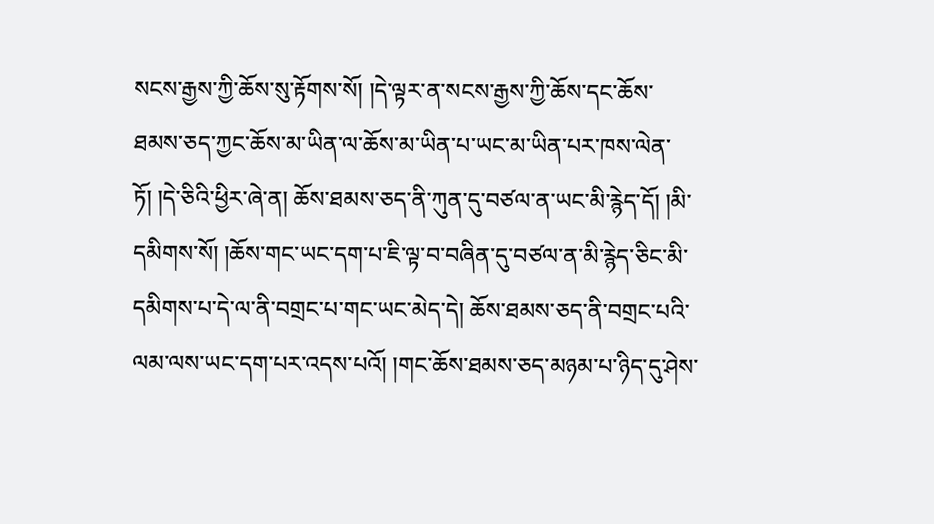སངས་རྒྱས་ཀྱི་ཆོས་སུ་རྟོགས་སོ། །དེ་ལྟར་ན་སངས་རྒྱས་ཀྱི་ཆོས་དང་ཆོས་ཐམས་ཅད་ཀྱང་ཆོས་མ་ཡིན་ལ་ཆོས་མ་ཡིན་པ་ཡང་མ་ཡིན་པར་ཁས་ལེན་ཏོ། །དེ་ཅིའི་ཕྱིར་ཞེ་ན། ཆོས་ཐམས་ཅད་ནི་ཀུན་དུ་བཙལ་ན་ཡང་མི་རྙེད་དོ། །མི་དམིགས་སོ། །ཆོས་གང་ཡང་དག་པ་ཇི་ལྟ་བ་བཞིན་དུ་བཙལ་ན་མི་རྙེད་ཅིང་མི་དམིགས་པ་དེ་ལ་ནི་བགྲང་པ་གང་ཡང་མེད་དེ། ཆོས་ཐམས་ཅད་ནི་བགྲང་པའི་ལམ་ལས་ཡང་དག་པར་འདས་པའོ། །གང་ཆོས་ཐམས་ཅད་མཉམ་པ་ཉིད་དུ་ཤེས་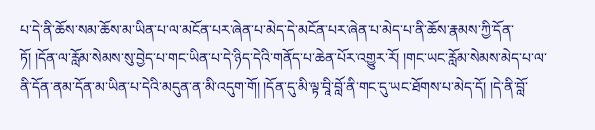པ་དེ་ནི་ཆོས་སམ་ཆོས་མ་ཡིན་པ་ལ་མངོན་པར་ཞེན་པ་མེད་དེ་མངོན་པར་ཞེན་པ་མེད་པ་ནི་ཆོས་རྣམས་ཀྱི་དོན་ཏོ། །དོན་ལ་རློམ་སེམས་སུ་བྱེད་པ་གང་ཡིན་པ་དེ་ཉིད་དེའི་གནོད་པ་ཆེན་པོར་འགྱུར་རོ། །གང་ཡང་རློམ་སེམས་མེད་པ་ལ་ནི་དོན་ནམ་དོན་མ་ཡིན་པ་དེའི་མདུན་ན་མི་འདུག་གོ། །དོན་དུ་མི་ལྟ་བཱི་བློ་ནི་གང་དུ་ཡང་ཐོགས་པ་མེད་དོ། །དེ་ནི་བློ་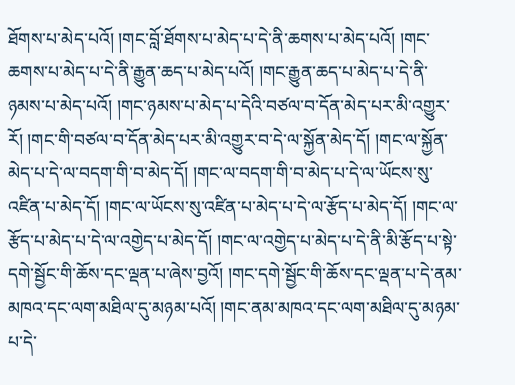ཐོགས་པ་མེད་པའོ། །གང་བློ་ཐོགས་པ་མེད་པ་དེ་ནི་ཆགས་པ་མེད་པའོ། །གང་ཆགས་པ་མེད་པ་དེ་ནི་རྒྱུན་ཆད་པ་མེད་པའོ། །གང་རྒྱུན་ཆད་པ་མེད་པ་དེ་ནི་ཉམས་པ་མེད་པའོ། །གང་ཉམས་པ་མེད་པ་དེའི་བཙལ་བ་དོན་མེད་པར་མི་འགྱུར་རོ། །གང་གི་བཙལ་བ་དོན་མེད་པར་མི་འགྱུར་བ་དེ་ལ་སྐྱོན་མེད་དོ། །གང་ལ་སྐྱོན་མེད་པ་དེ་ལ་བདག་གི་བ་མེད་དོ། །གང་ལ་བདག་གི་བ་མེད་པ་དེ་ལ་ཡོངས་སུ་འཛིན་པ་མེད་དོ། །གང་ལ་ཡོངས་སུ་འཛིན་པ་མེད་པ་དེ་ལ་རྩོད་པ་མེད་དོ། །གང་ལ་རྩོད་པ་མེད་པ་དེ་ལ་འགྱེད་པ་མེད་དོ། །གང་ལ་འགྱེད་པ་མེད་པ་དེ་ནི་མི་རྩོད་པ་སྟེ་དགེ་སྦྱོང་གི་ཆོས་དང་ལྡན་པ་ཞེས་བྱའོ། །གང་དགེ་སྦྱོང་གི་ཆོས་དང་ལྡན་པ་དེ་ནམ་མཁའ་དང་ལག་མཐིལ་དུ་མཉམ་པའོ། །གང་ནམ་མཁའ་དང་ལག་མཐིལ་དུ་མཉམ་པ་དེ་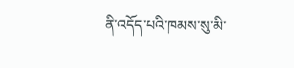ནི་འདོད་པའི་ཁམས་སུ་མི་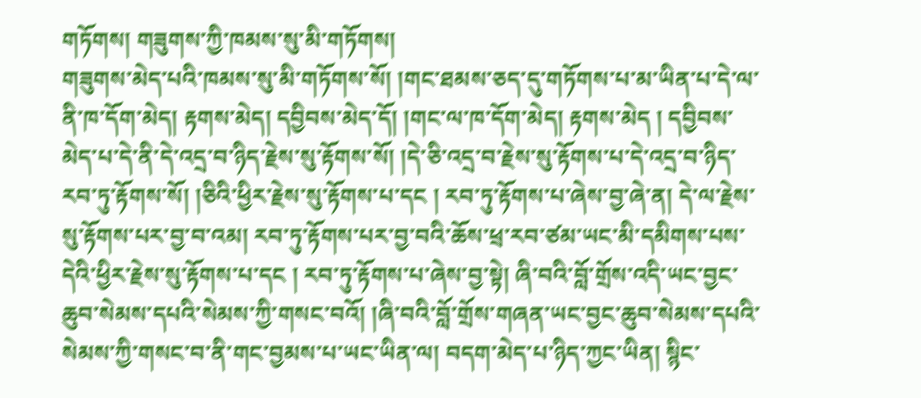གཏོགས། གཟུགས་ཀྱི་ཁམས་སུ་མི་གཏོགས།
གཟུགས་མེད་པའི་ཁམས་སུ་མི་གཏོགས་སོ། །གང་ཐམས་ཅད་དུ་གཏོགས་པ་མ་ཡིན་པ་དེ་ལ་ནི་ཁ་དོག་མེད། རྟགས་མེད། དབྱིབས་མེད་དོ། །གང་ལ་ཁ་དོག་མེད། རྟགས་མེད ། དབྱིབས་མེད་པ་དེ་ནི་དེ་འདྲ་བ་ཉིད་རྗེས་སུ་རྟོགས་སོ། །དེ་ཅི་འདྲ་བ་རྗེས་སུ་རྟོགས་པ་དེ་འདྲ་བ་ཉིད་རབ་ཏུ་རྟོགས་སོ། །ཅིའི་ཕྱིར་རྗེས་སུ་རྟོགས་པ་དང ། རབ་ཏུ་རྟོགས་པ་ཞེས་བྱ་ཞེ་ན། དེ་ལ་རྗེས་སུ་རྟོགས་པར་བྱ་བ་འམ། རབ་ཏུ་རྟོགས་པར་བྱ་བའི་ཆོས་ཕྲ་རབ་ཙམ་ཡང་མི་དམིགས་པས་དེའི་ཕྱིར་རྗེས་སུ་རྟོགས་པ་དང ། རབ་ཏུ་རྟོགས་པ་ཞེས་བྱ་སྟེ། ཞི་བའི་བློ་གྲོས་འདི་ཡང་བྱང་ཆུབ་སེམས་དཔའི་སེམས་ཀྱི་གསང་བའོ། །ཞི་བའི་བློ་གྲོས་གཞན་ཡང་བྱང་ཆུབ་སེམས་དཔའི་སེམས་ཀྱི་གསང་བ་ནི་གང་བྱམས་པ་ཡང་ཡིན་ལ། བདག་མེད་པ་ཉིད་ཀྱང་ཡིན། སྙིང་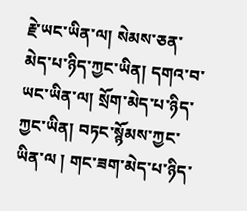རྗེ་ཡང་ཡིན་ལ། སེམས་ཅན་མེད་པ་ཉིད་ཀྱང་ཡིན། དགའ་བ་ཡང་ཡིན་ལ། སྲོག་མེད་པ་ཉིད་ཀྱང་ཡིན། བཏང་སྙོམས་ཀྱང་ཡིན་ལ ། གང་ཟག་མེད་པ་ཉིད་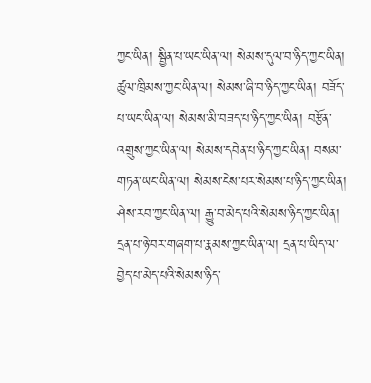ཀྱང་ཡིན། སྦྱིན་པ་ཡང་ཡིན་ལ། སེམས་དུལ་བ་ཉིད་ཀྱང་ཡིན། ཚུལ་ཁྲིམས་ཀྱང་ཡིན་ལ། སེམས་ཞི་བ་ཉིད་ཀྱང་ཡིན། བཟོད་པ་ཡང་ཡིན་ལ། སེམས་མི་བཟད་པ་ཉིད་ཀྱང་ཡིན། བརྩོན་འགྲུས་ཀྱང་ཡིན་ལ། སེམས་དབེན་པ་ཉིད་ཀྱང་ཡིན། བསམ་གཏན་ཡང་ཡིན་ལ། སེམས་ངེས་པར་སེམས་པ་ཉིད་ཀྱང་ཡིན། ཤེས་རབ་ཀྱང་ཡིན་ལ། རྒྱུ་བ་མེད་པའི་སེམས་ཉིད་ཀྱང་ཡིན། དྲན་པ་ཉེ་བར་གཞག་པ་རྣམས་ཀྱང་ཡིན་ལ། དྲན་པ་ཡིད་ལ་བྱེད་པ་མེད་པའི་སེམས་ཉིད་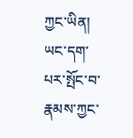ཀྱང་ཡིན། ཡང་དག་པར་སྤོང་བ་རྣམས་ཀྱང་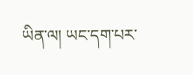ཡིན་ལ། ཡང་དག་པར་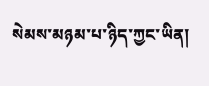སེམས་མཉམ་པ་ཉིད་ཀྱང་ཡིན།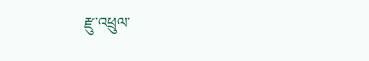རྫུ་འཕྲུལ་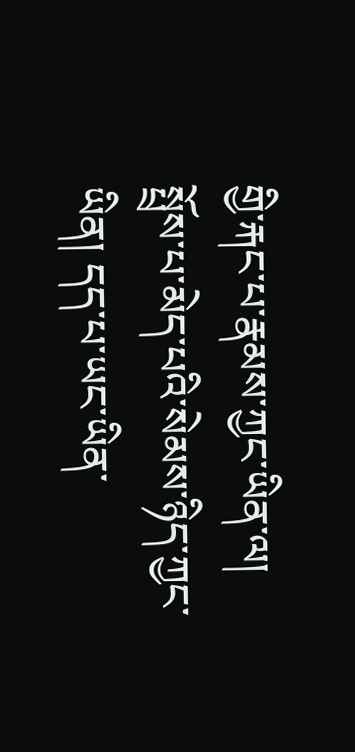གྱི་རྐང་པ་རྣམས་ཀྱང་ཡིན་ལ། སྤྲོས་པ་མེད་པའི་སེམས་ཉིད་ཀྱང་ཡིན། དད་པ་ཡང་ཡིན་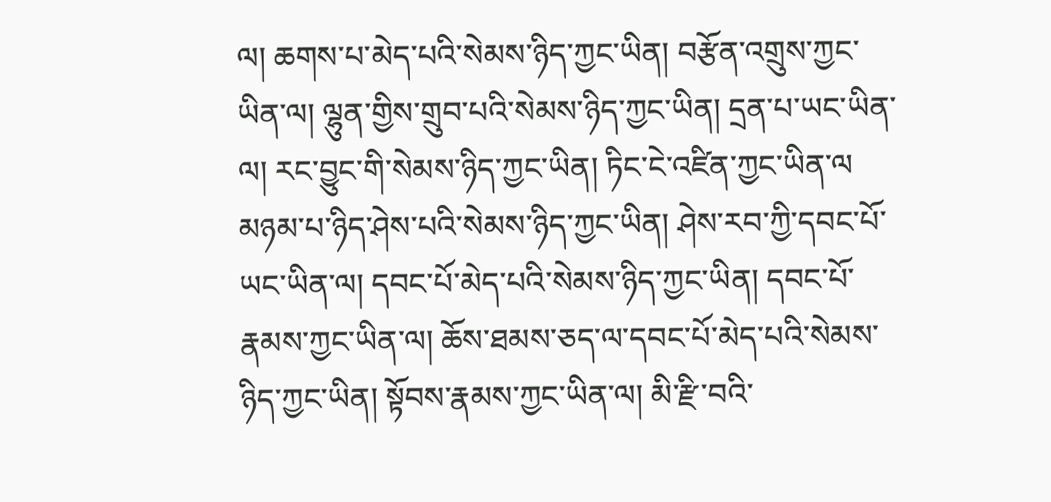ལ། ཆགས་པ་མེད་པའི་སེམས་ཉིད་ཀྱང་ཡིན། བརྩོན་འགྲུས་ཀྱང་ཡིན་ལ། ལྷུན་གྱིས་གྲུབ་པའི་སེམས་ཉིད་ཀྱང་ཡིན། དྲན་པ་ཡང་ཡིན་ལ། རང་བྱུང་གི་སེམས་ཉིད་ཀྱང་ཡིན། ཏིང་ངེ་འཛིན་ཀྱང་ཡིན་ལ
མཉམ་པ་ཉིད་ཤེས་པའི་སེམས་ཉིད་ཀྱང་ཡིན། ཤེས་རབ་ཀྱི་དབང་པོ་ཡང་ཡིན་ལ། དབང་པོ་མེད་པའི་སེམས་ཉིད་ཀྱང་ཡིན། དབང་པོ་རྣམས་ཀྱང་ཡིན་ལ། ཆོས་ཐམས་ཅད་ལ་དབང་པོ་མེད་པའི་སེམས་ཉིད་ཀྱང་ཡིན། སྟོབས་རྣམས་ཀྱང་ཡིན་ལ། མི་རྫི་བའི་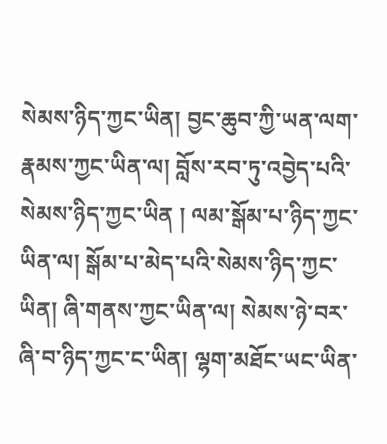སེམས་ཉིད་ཀྱང་ཡིན། བྱང་ཆུབ་ཀྱི་ཡན་ལག་རྣམས་ཀྱང་ཡིན་ལ། བློས་རབ་ཏུ་འབྱེད་པའི་སེམས་ཉིད་ཀྱང་ཡིན ། ལམ་སྒོམ་པ་ཉིད་ཀྱང་ཡིན་ལ། སྒོམ་པ་མེད་པའི་སེམས་ཉིད་ཀྱང་ཡིན། ཞི་གནས་ཀྱང་ཡིན་ལ། སེམས་ཉེ་བར་ཞི་བ་ཉིད་ཀྱང་ང་ཡིན། ལྷག་མཐོང་ཡང་ཡིན་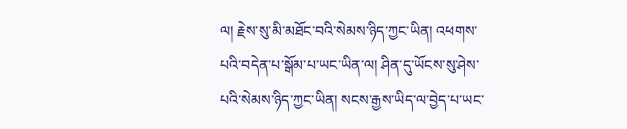ལ། རྗེས་སུ་མི་མཐོང་བའི་སེམས་ཉིད་ཀྱང་ཡིན། འཕགས་པའི་བདེན་པ་སྒོམ་པ་ཡང་ཡིན་ལ། ཤིན་དུ་ཡོངས་སུ་ཤེས་པའི་སེམས་ཉིད་ཀྱང་ཡིན། སངས་རྒྱས་ཡིད་ལ་བྱེད་པ་ཡང་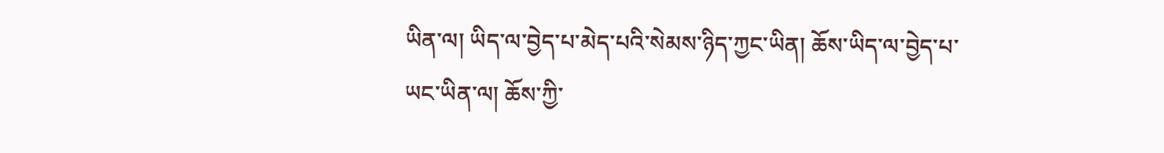ཡིན་ལ། ཡིད་ལ་བྱེད་པ་མེད་པའི་སེམས་ཉིད་ཀྱང་ཡིན། ཆོས་ཡིད་ལ་བྱེད་པ་ཡང་ཡིན་ལ། ཆོས་ཀྱི་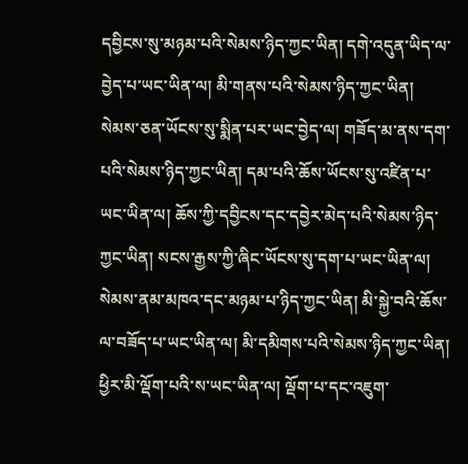དབྱིངས་སུ་མཉམ་པའི་སེམས་ཉིད་ཀྱང་ཡིན། དགེ་འདུན་ཡིད་ལ་བྱེད་པ་ཡང་ཡིན་ལ། མི་གནས་པའི་སེམས་ཉིད་ཀྱང་ཡིན། སེམས་ཅན་ཡོངས་སུ་སྨིན་པར་ཡང་བྱེད་ལ། གཟོད་མ་ནས་དག་པའི་སེམས་ཉིད་ཀྱང་ཡིན། དམ་པའི་ཆོས་ཡོངས་སུ་འཛིན་པ་ཡང་ཡིན་ལ། ཆོས་ཀྱི་དབྱིངས་དང་དབྱེར་མེད་པའི་སེམས་ཉིད་ཀྱང་ཡིན། སངས་རྒྱས་ཀྱི་ཞིང་ཡོངས་སུ་དག་པ་ཡང་ཡིན་ལ། སེམས་ནམ་མཁའ་དང་མཉམ་པ་ཉིད་ཀྱང་ཡིན། མི་སྐྱེ་བའི་ཆོས་ལ་བཟོད་པ་ཡང་ཡིན་ལ། མི་དམིགས་པའི་སེམས་ཉིད་ཀྱང་ཡིན། ཕྱིར་མི་ལྡོག་པའི་ས་ཡང་ཡིན་ལ། ལྡོག་པ་དང་འཇུག་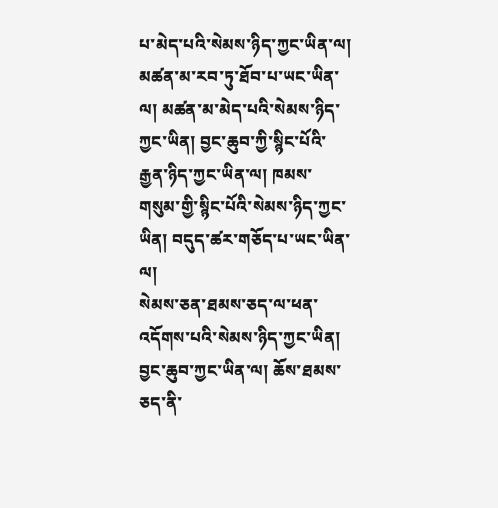པ་མེད་པའི་སེམས་ཉིད་ཀྱང་ཡིན་ལ། མཚན་མ་རབ་ཏུ་ཐོབ་པ་ཡང་ཡིན་ལ། མཚན་མ་མེད་པའི་སེམས་ཉིད་ཀྱང་ཡིན། བྱང་ཆུབ་ཀྱི་སྙིང་པོའི་རྒྱན་ཉིད་ཀྱང་ཡིན་ལ། ཁམས་གསུམ་གྱི་སྙིང་པོའི་སེམས་ཉིད་ཀྱང་ཡིན། བདུད་ཚར་གཅོད་པ་ཡང་ཡིན་ལ།
སེམས་ཅན་ཐམས་ཅད་ལ་ཕན་འདོགས་པའི་སེམས་ཉིད་ཀྱང་ཡིན། བྱང་ཆུབ་ཀྱང་ཡིན་ལ། ཆོས་ཐམས་ཅད་ནི་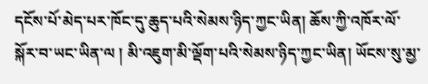དངོས་པོ་མེད་པར་ཁོང་དུ་ཆུད་པའི་སེམས་ཉིད་ཀྱང་ཡིན། ཆོས་ཀྱི་འཁོར་ལོ་སྐོར་བ་ཡང་ཡིན་ལ ། མི་འཇུག་མི་ལྡོག་པའི་སེམས་ཉིད་ཀྱང་ཡིན། ཡོངས་སུ་མྱ་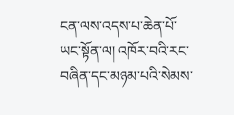ངན་ལས་འདས་པ་ཆེན་པོ་ཡང་སྟོན་ལ། འཁོར་བའི་རང་བཞིན་དང་མཉམ་པའི་སེམས་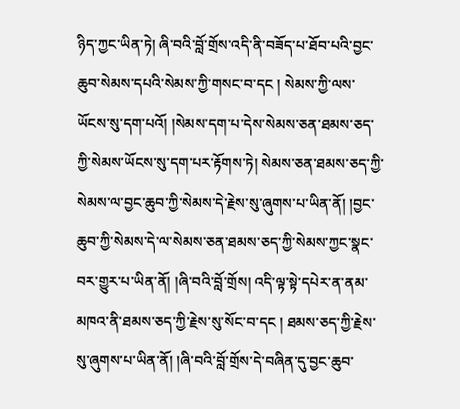ཉིད་ཀྱང་ཡིན་ཏེ། ཞི་བའི་བློ་གྲོས་འདི་ནི་བཟོད་པ་ཐོབ་པའི་བྱང་ཆུབ་སེམས་དཔའི་སེམས་ཀྱི་གསང་བ་དང ། སེམས་ཀྱི་ལས་ཡོངས་སུ་དག་པའོ། །སེམས་དག་པ་དེས་སེམས་ཅན་ཐམས་ཅད་ཀྱི་སེམས་ཡོངས་སུ་དག་པར་རྟོགས་ཏེ། སེམས་ཅན་ཐམས་ཅད་ཀྱི་སེམས་ལ་བྱང་ཆུབ་ཀྱི་སེམས་དེ་རྗེས་སུ་ཞུགས་པ་ཡིན་ནོ། །བྱང་ཆུབ་ཀྱི་སེམས་དེ་ལ་སེམས་ཅན་ཐམས་ཅད་ཀྱི་སེམས་ཀྱང་སྣང་བར་གྱུར་པ་ཡིན་ནོ། །ཞི་བའི་བློ་གྲོས། འདི་ལྟ་སྟེ་དཔེར་ན་ནམ་མཁའ་ནི་ཐམས་ཅད་ཀྱི་རྗེས་སུ་སོང་བ་དང ། ཐམས་ཅད་ཀྱི་རྗེས་སུ་ཞུགས་པ་ཡིན་ནོ། །ཞི་བའི་བློ་གྲོས་དེ་བཞིན་དུ་བྱང་ཆུབ་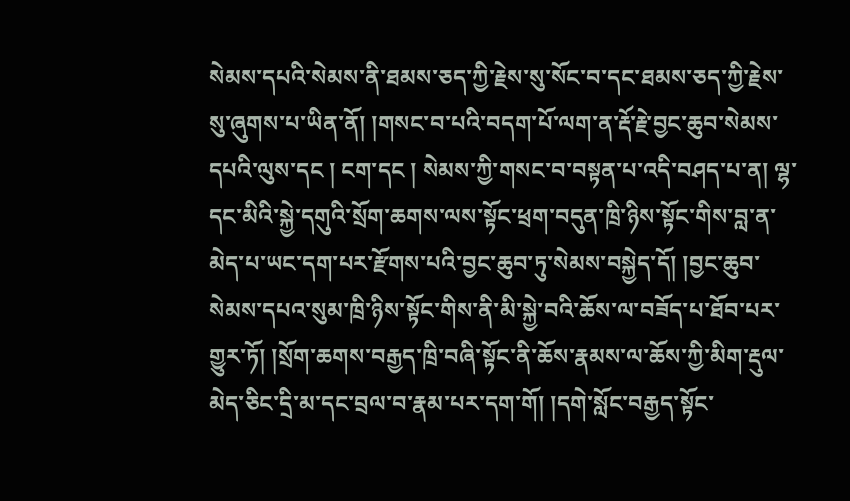སེམས་དཔའི་སེམས་ནི་ཐམས་ཅད་ཀྱི་རྗེས་སུ་སོང་བ་དང་ཐམས་ཅད་ཀྱི་རྗེས་སུ་ཞུགས་པ་ཡིན་ནོ། །གསང་བ་པའི་བདག་པོ་ལག་ན་རྡོ་རྗེ་བྱང་ཆུབ་སེམས་དཔའི་ལུས་དང ། ངག་དང ། སེམས་ཀྱི་གསང་བ་བསྟན་པ་འདི་བཤད་པ་ན། ལྷ་དང་མིའི་སྐྱེ་དགུའི་སྲོག་ཆགས་ལས་སྟོང་ཕྲག་བདུན་ཁྲི་ཉིས་སྟོང་གིས་བླ་ན་མེད་པ་ཡང་དག་པར་རྫོགས་པའི་བྱང་ཆུབ་ཏུ་སེམས་བསྐྱེད་དོ། །བྱང་ཆུབ་སེམས་དཔའ་སུམ་ཁྲི་ཉིས་སྟོང་གིས་ནི་མི་སྐྱེ་བའི་ཆོས་ལ་བཟོད་པ་ཐོབ་པར་གྱུར་ཏོ། །སྲོག་ཆགས་བརྒྱད་ཁྲི་བཞི་སྟོང་ནི་ཆོས་རྣམས་ལ་ཆོས་ཀྱི་མིག་རྡུལ་མེད་ཅིང་དྲི་མ་དང་བྲལ་བ་རྣམ་པར་དག་གོ། །དགེ་སློང་བརྒྱད་སྟོང་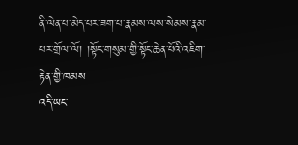ནི་ལེན་པ་མེད་པར་ཟག་པ་རྣམས་ལས་སེམས་རྣམ་པར་གྲོལ་ལོ། །སྟོང་གསུམ་གྱི་སྟོང་ཆེན་པོའི་འཇིག་རྟེན་གྱི་ཁམས
འདི་ཡང་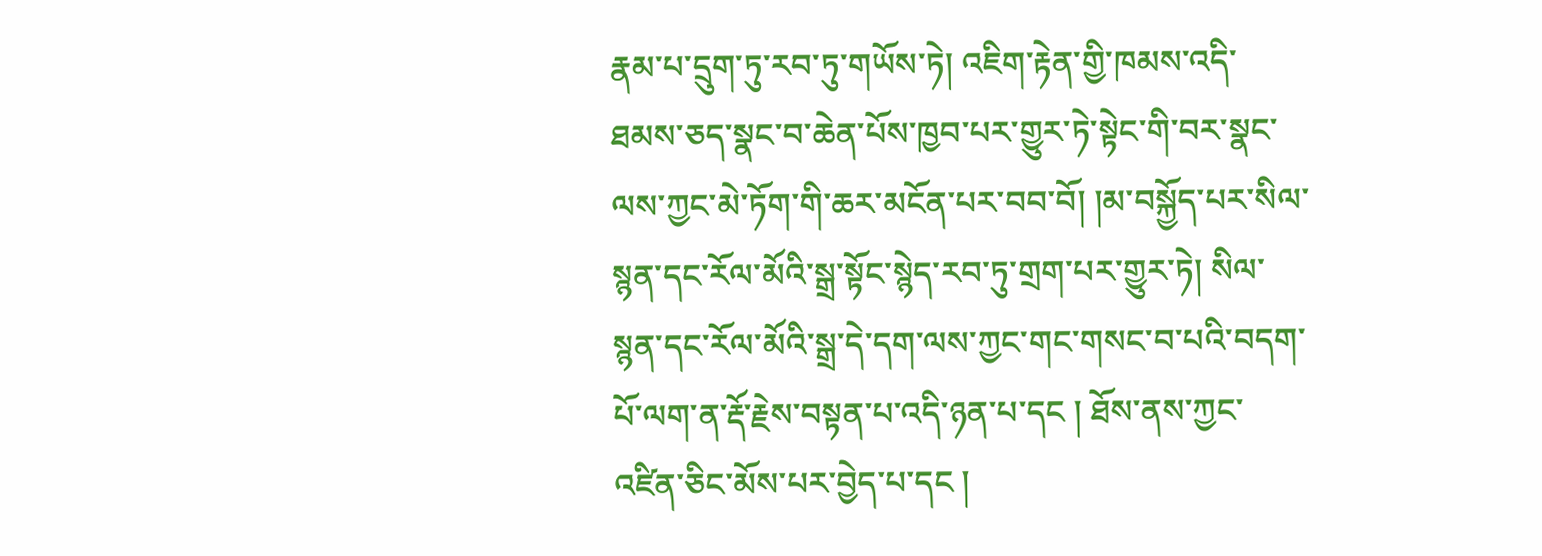རྣམ་པ་དྲུག་ཏུ་རབ་ཏུ་གཡོས་ཏེ། འཇིག་རྟེན་གྱི་ཁམས་འདི་ཐམས་ཅད་སྣང་བ་ཆེན་པོས་ཁྱབ་པར་གྱུར་ཏེ་སྟེང་གི་བར་སྣང་ལས་ཀྱང་མེ་ཏོག་གི་ཆར་མངོན་པར་བབ་བོ། །མ་བསྐྱོད་པར་སིལ་སྙན་དང་རོལ་མོའི་སྒྲ་སྟོང་སྙེད་རབ་ཏུ་གྲག་པར་གྱུར་ཏེ། སིལ་སྙན་དང་རོལ་མོའི་སྒྲ་དེ་དག་ལས་ཀྱང་གང་གསང་བ་པའི་བདག་པོ་ལག་ན་རྡོ་རྗེས་བསྟན་པ་འདི་ཉན་པ་དང ། ཐོས་ནས་ཀྱང་འཛིན་ཅིང་མོས་པར་བྱེད་པ་དང །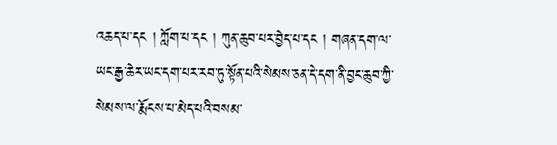འཆད་པ་དང ། ཀློག་པ་དང ། ཀུན་ཆུབ་པར་བྱེད་པ་དང ། གཞན་དག་ལ་ཡང་རྒྱ་ཆེར་ཡང་དག་པར་རབ་ཏུ་སྟོན་པའི་སེམས་ཅན་དེ་དག་ནི་བྱང་ཆུབ་ཀྱི་སེམས་ལ་རྨོངས་པ་མེད་པའི་བསམ་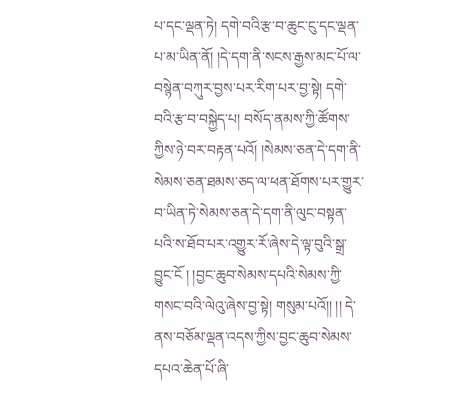པ་དང་ལྡན་ཏེ། དགེ་བའི་རྩ་བ་ཆུང་ངུ་དང་ལྡན་པ་མ་ཡིན་ནོ། །དེ་དག་ནི་སངས་རྒྱས་མང་པོ་ལ་བསྙེན་བཀུར་བྱས་པར་རིག་པར་བྱ་སྟེ། དགེ་བའི་རྩ་བ་བསྐྱེད་པ། བསོད་ནམས་ཀྱི་ཚོགས་ཀྱིས་ཉེ་བར་བརྟན་པའོ། །སེམས་ཅན་དེ་དག་ནི་སེམས་ཅན་ཐམས་ཅད་ལ་ཕན་ཐོགས་པར་གྱུར་བ་ཡིན་ཏེ་སེམས་ཅན་དེ་དག་ནི་ལུང་བསྟན་པའི་ས་ཐོབ་པར་འགྱུར་རོ་ཞེས་དེ་ལྟ་བུའི་སྒྲ་བྱུང་ངོ ། །བྱང་ཆུབ་སེམས་དཔའི་སེམས་ཀྱི་གསང་བའི་ལེའུ་ཞེས་བྱ་སྟེ། གསུམ་པའོ།། །། དེ་ནས་བཅོམ་ལྡན་འདས་ཀྱིས་བྱང་ཆུབ་སེམས་དཔའ་ཆེན་པོ་ཞི་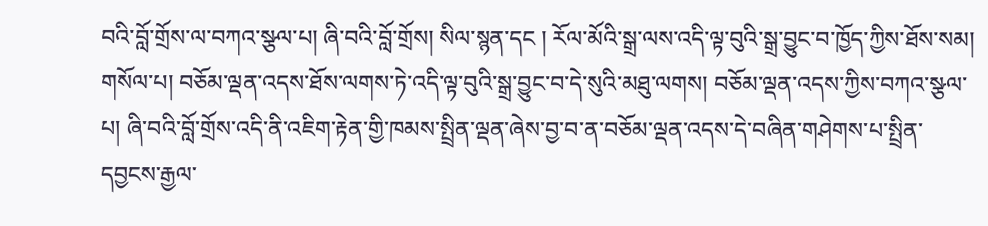བའི་བློ་གྲོས་ལ་བཀའ་སྩལ་པ། ཞི་བའི་བློ་གྲོས། སིལ་སྙན་དང ། རོལ་མོའི་སྒྲ་ལས་འདི་ལྟ་བུའི་སྒྲ་བྱུང་བ་ཁྱོད་ཀྱིས་ཐོས་སམ། གསོལ་པ། བཅོམ་ལྡན་འདས་ཐོས་ལགས་ཏེ་འདི་ལྟ་བུའི་སྒྲ་བྱུང་བ་དེ་སུའི་མཐུ་ལགས། བཅོམ་ལྡན་འདས་ཀྱིས་བཀའ་སྩལ་པ། ཞི་བའི་བློ་གྲོས་འདི་ནི་འཇིག་རྟེན་གྱི་ཁམས་སྤྲིན་ལྡན་ཞེས་བྱ་བ་ན་བཅོམ་ལྡན་འདས་དེ་བཞིན་གཤེགས་པ་སྤྲིན་དབྱངས་རྒྱལ་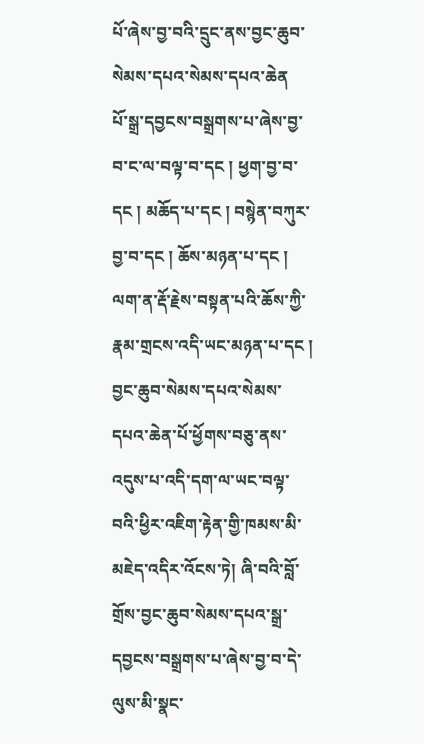པོ་ཞེས་བྱ་བའི་དྲུང་ནས་བྱང་ཆུབ་སེམས་དཔའ་སེམས་དཔའ་ཆེན
པོ་སྒྲ་དབྱངས་བསྒྲགས་པ་ཞེས་བྱ་བ་ང་ལ་བལྟ་བ་དང ། ཕྱག་བྱ་བ་དང ། མཆོད་པ་དང ། བསྙེན་བཀུར་བྱ་བ་དང ། ཆོས་མཉན་པ་དང ། ལག་ན་རྡོ་རྗེས་བསྟན་པའི་ཆོས་ཀྱི་རྣམ་གྲངས་འདི་ཡང་མཉན་པ་དང ། བྱང་ཆུབ་སེམས་དཔའ་སེམས་དཔའ་ཆེན་པོ་ཕྱོགས་བཅུ་ནས་འདུས་པ་འདི་དག་ལ་ཡང་བལྟ་བའི་ཕྱིར་འཇིག་རྟེན་གྱི་ཁམས་མི་མཇེད་འདིར་འོངས་ཏེ། ཞི་བའི་བློ་གྲོས་བྱང་ཆུབ་སེམས་དཔའ་སྒྲ་དབྱངས་བསྒྲགས་པ་ཞེས་བྱ་བ་དེ་ལུས་མི་སྣང་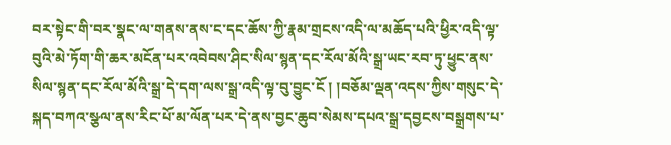བར་སྟེང་གི་བར་སྣང་ལ་གནས་ནས་ང་དང་ཆོས་ཀྱི་རྣམ་གྲངས་འདི་ལ་མཆོད་པའི་ཕྱིར་འདི་ལྟ་བུའི་མེ་ཏོག་གི་ཆར་མངོན་པར་འབེབས་ཤིང་སིལ་སྙན་དང་རོལ་མོའི་སྒྲ་ཡང་རབ་ཏུ་ཕྱུང་ནས་སིལ་སྙན་དང་རོལ་མོའི་སྒྲ་དེ་དག་ལས་སྒྲ་འདི་ལྟ་བུ་བྱུང་ངོ ། །བཅོམ་ལྡན་འདས་ཀྱིས་གསུང་དེ་སྐད་བཀའ་སྩལ་ནས་རིང་པོ་མ་ལོན་པར་དེ་ནས་བྱང་ཆུབ་སེམས་དཔའ་སྒྲ་དབྱངས་བསྒྲགས་པ་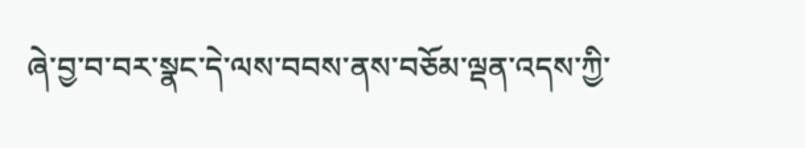ཞེ་བྱ་བ་བར་སྣང་དེ་ལས་བབས་ནས་བཅོམ་ལྡན་འདས་ཀྱི་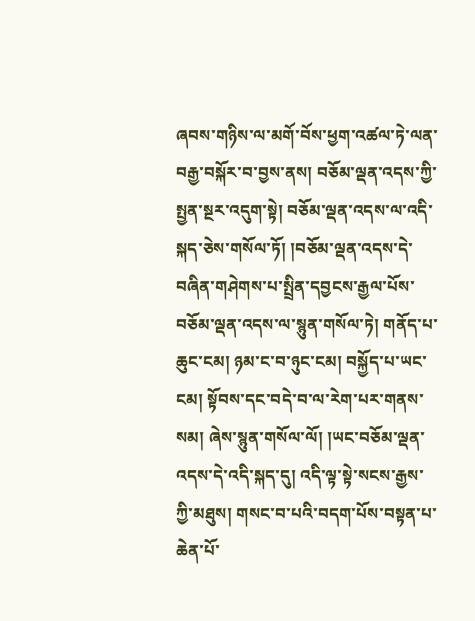ཞབས་གཉིས་ལ་མགོ་བོས་ཕྱག་འཚལ་ཏེ་ལན་བརྒྱ་བསྐོར་བ་བྱས་ནས། བཅོམ་ལྡན་འདས་ཀྱི་སྤྱན་སྔར་འདུག་སྟེ། བཅོམ་ལྡན་འདས་ལ་འདི་སྐད་ཅེས་གསོལ་ཏོ། །བཅོམ་ལྡན་འདས་དེ་བཞིན་གཤེགས་པ་སྤྲིན་དབྱངས་རྒྱལ་པོས་བཅོམ་ལྡན་འདས་ལ་སྙུན་གསོལ་ཏེ། གནོད་པ་ཆུང་ངམ། ཉམ་ང་བ་ཉུང་ངམ། བསྐྱོད་པ་ཡང་ངམ། སྟོབས་དང་བདེ་བ་ལ་རེག་པར་གནས་སམ། ཞེས་སྙུན་གསོལ་ལོ། །ཡང་བཅོམ་ལྡན་འདས་དེ་འདི་སྐད་དུ། འདི་ལྟ་སྟེ་སངས་རྒྱས་ཀྱི་མཐུས། གསང་བ་པའི་བདག་པོས་བསྟན་པ་ཆེན་པོ་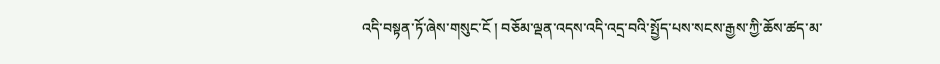འདི་བསྟན་ཏོ་ཞེས་གསུང་ངོ ། བཅོམ་ལྡན་འདས་འདི་འདྲ་བའི་སྤྱོད་པས་སངས་རྒྱས་ཀྱི་ཆོས་ཚད་མ་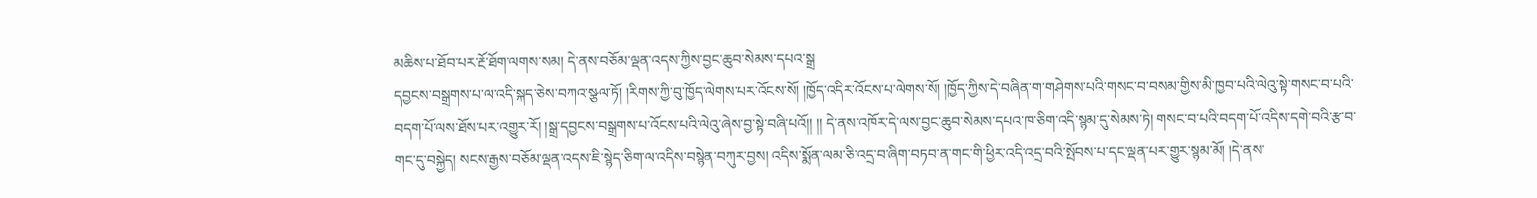མཆིས་པ་ཐོབ་པར་རྔོ་ཐོག་ལགས་སམ། དེ་ནས་བཅོམ་ལྡན་འདས་ཀྱིས་བྱང་ཆུབ་སེམས་དཔའ་སྒྲ
དབྱངས་བསྒྲགས་པ་ལ་འདི་སྐད་ཅེས་བཀའ་སྩལ་ཏོ། །རིགས་ཀྱི་བུ་ཁྱོད་ལེགས་པར་འོངས་སོ། །ཁྱོད་འདིར་འོངས་པ་ལེགས་སོ། །ཁྱོད་ཀྱིས་དེ་བཞིན་ག་གཤེགས་པའི་གསང་བ་བསམ་གྱིས་མི་ཁྱབ་པའི་ལེའུ་སྟེ་གསང་བ་པའི་བདག་པོ་ལས་ཐོས་པར་འགྱུར་རོ། །སྒྲ་དབྱངས་བསྒྲགས་པ་འོངས་པའི་ལེའུ་ཞེས་བྱ་སྟེ་བཞི་པའོ།། །། དེ་ནས་འཁོར་དེ་ལས་བྱང་ཆུབ་སེམས་དཔའ་ཁ་ཅིག་འདི་སྙམ་དུ་སེམས་ཏེ། གསང་བ་པའི་བདག་པོ་འདིས་དགེ་བའི་རྩ་བ་གང་དུ་བསྐྱེད། སངས་རྒྱས་བཅོམ་ལྡན་འདས་ཇི་སྙེད་ཅིག་ལ་འདིས་བསྙེན་བཀུར་བྱས། འདིས་སྨོན་ལམ་ཅི་འདྲ་བ་ཞིག་བཏབ་ན་གང་གི་ཕྱིར་འདི་འདྲ་བའི་སྤོབས་པ་དང་ལྡན་པར་གྱུར་སྙམ་མོ། །དེ་ནས་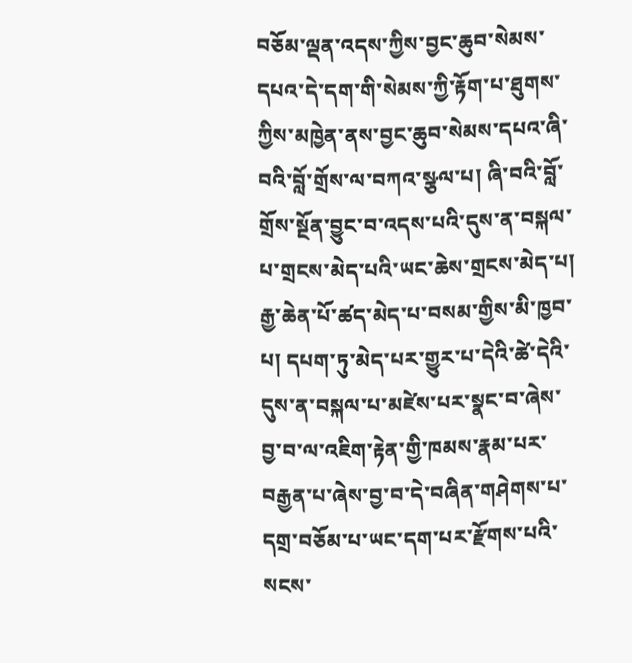བཅོམ་ལྡན་འདས་ཀྱིས་བྱང་ཆུབ་སེམས་དཔའ་དེ་དག་གི་སེམས་ཀྱི་རྟོག་པ་ཐུགས་ཀྱིས་མཁྱེན་ནས་བྱང་ཆུབ་སེམས་དཔའ་ཞི་བའི་བློ་གྲོས་ལ་བཀའ་སྩལ་པ། ཞི་བའི་བློ་གྲོས་སྔོན་བྱུང་བ་འདས་པའི་དུས་ན་བསྐལ་པ་གྲངས་མེད་པའི་ཡང་ཆེས་གྲངས་མེད་པ། རྒྱ་ཆེན་པོ་ཚད་མེད་པ་བསམ་གྱིས་མི་ཁྱབ་པ། དཔག་ཏུ་མེད་པར་གྱུར་པ་དེའི་ཚེ་དེའི་དུས་ན་བསྐལ་པ་མཛེས་པར་སྣང་བ་ཞེས་བྱ་བ་ལ་འཇིག་རྟེན་གྱི་ཁམས་རྣམ་པར་བརྒྱན་པ་ཞེས་བྱ་བ་དེ་བཞིན་གཤེགས་པ་དགྲ་བཅོམ་པ་ཡང་དག་པར་རྫོགས་པའི་སངས་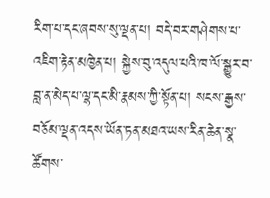རིག་པ་དང་ཞབས་སུ་ལྡན་པ། བདེ་བར་གཤེགས་པ་འཇིག་རྟེན་མཁྱེན་པ། སྐྱེས་བུ་འདུལ་པའི་ཁ་ལོ་སྒྱུར་བ་བླ་ན་མེད་པ་ལྷ་དང་མི་རྣམས་ཀྱི་སྟོན་པ། སངས་རྒྱས་བཅོམ་ལྡན་འདས་ཡོན་ཏན་མཐའ་ཡས་རིན་ཆེན་སྣ་ཚོགས་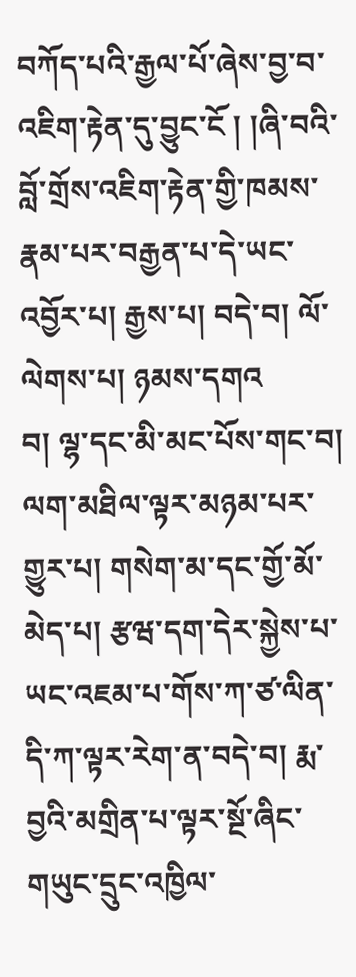བཀོད་པའི་རྒྱལ་པོ་ཞེས་བྱ་བ་འཇིག་རྟེན་དུ་བྱུང་ངོ ། །ཞི་བའི་བློ་གྲོས་འཇིག་རྟེན་གྱི་ཁམས་རྣམ་པར་བརྒྱན་པ་དེ་ཡང་འབྱོར་པ། རྒྱས་པ། བདེ་བ། ལོ་ལེགས་པ། ཉམས་དགའ
བ། ལྷ་དང་མི་མང་པོས་གང་བ། ལག་མཐིལ་ལྟར་མཉམ་པར་གྱུར་པ། གསེག་མ་དང་གྱོ་མོ་མེད་པ། རྩཝ་དག་དེར་སྐྱེས་པ་ཡང་འཇམ་པ་གོས་ཀ་ཙ་ལིན་དི་ཀ་ལྟར་རེག་ན་བདེ་བ། རྨ་བྱའི་མགྲིན་པ་ལྟར་སྔོ་ཞིང་གཡུང་དྲུང་འཁྱིལ་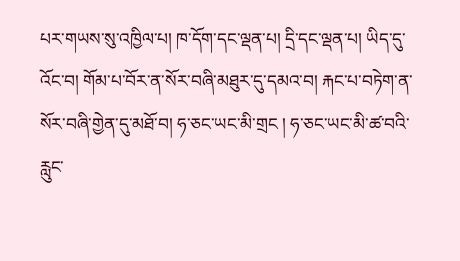པར་གཡས་སུ་འཁྱིལ་པ། ཁ་དོག་དང་ལྡན་པ། དྲི་དང་ལྡན་པ། ཡིད་དུ་འོང་བ། གོམ་པ་བོར་ན་སོར་བཞི་མཐུར་དུ་དམའ་བ། རྐང་པ་བཏེག་ན་སོར་བཞི་གྱེན་དུ་མཐོ་བ། ཧ་ཅང་ཡང་མི་གྲང ། ཧ་ཅང་ཡང་མི་ཚ་བའི་རླུང་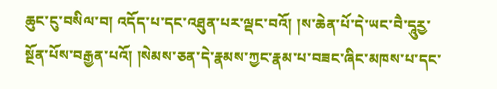ཆུང་ངུ་བསིལ་བ། འདོད་པ་དང་འཐུན་པར་ལྡང་བའོ། །ས་ཆེན་པོ་དེ་ཡང་བཻ་དཱུརྱ་སྔོན་པོས་བརྒྱན་པའོ། །སེམས་ཅན་དེ་རྣམས་ཀྱང་རྣམ་པ་བཟང་ཞིང་མཁས་པ་དང་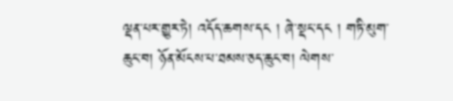ལྡན་པར་གྱུར་ཏེ། འདོད་ཆགས་དང ། ཞེ་སྡང་དང ། གཏི་མུག་ཆུང་བ། ཉོན་མོངས་པ་ཐམས་ཅད་ཆུང་བ། ལེགས་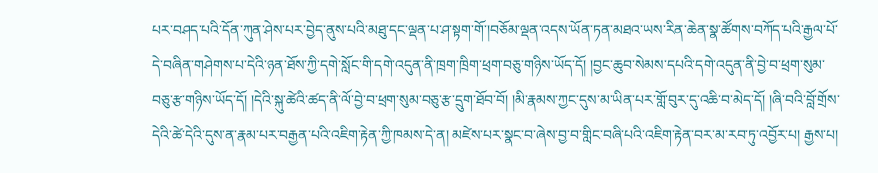པར་བཤད་པའི་དོན་ཀུན་ཤེས་པར་བྱེད་ནུས་པའི་མཐུ་དང་ལྡན་པ་ཤ་སྟག་གོ་།བཅོམ་ལྡན་འདས་ཡོན་ཏན་མཐའ་ཡས་རིན་ཆེན་སྣ་ཚོགས་བཀོད་པའི་རྒྱལ་པོ་དེ་བཞིན་གཤེགས་པ་དེའི་ཉན་ཐོས་ཀྱི་དགེ་སློང་གི་དགེ་འདུན་ནི་ཁྲག་ཁྲིག་ཕྲག་བཅུ་གཉིས་ཡོད་དོ། །བྱང་ཆུབ་སེམས་དཔའི་དགེ་འདུན་ནི་བྱེ་བ་ཕྲག་སུམ་བཅུ་རྩ་གཉིས་ཡོད་དོ། །དེའི་སྐུ་ཚེའི་ཚད་ནི་ལོ་བྱེ་བ་ཕྲག་སུམ་བཅུ་རྩ་དྲུག་ཐོབ་བོ། །མི་རྣམས་ཀྱང་དུས་མ་ཡིན་པར་གློ་བུར་དུ་འཆི་བ་མེད་དོ། །ཞི་བའི་བློ་གྲོས་དེའི་ཚེ་དེའི་དུས་ན་རྣམ་པར་བརྒྱན་པའི་འཇིག་རྟེན་ཀྱི་ཁམས་དེ་ན། མཛེས་པར་སྣང་བ་ཞེས་བྱ་བ་གླིང་བཞི་པའི་འཇིག་རྟེན་བར་མ་རབ་ཏུ་འབྱོར་པ། རྒྱས་པ།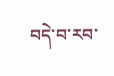བདེ་བ་རབ་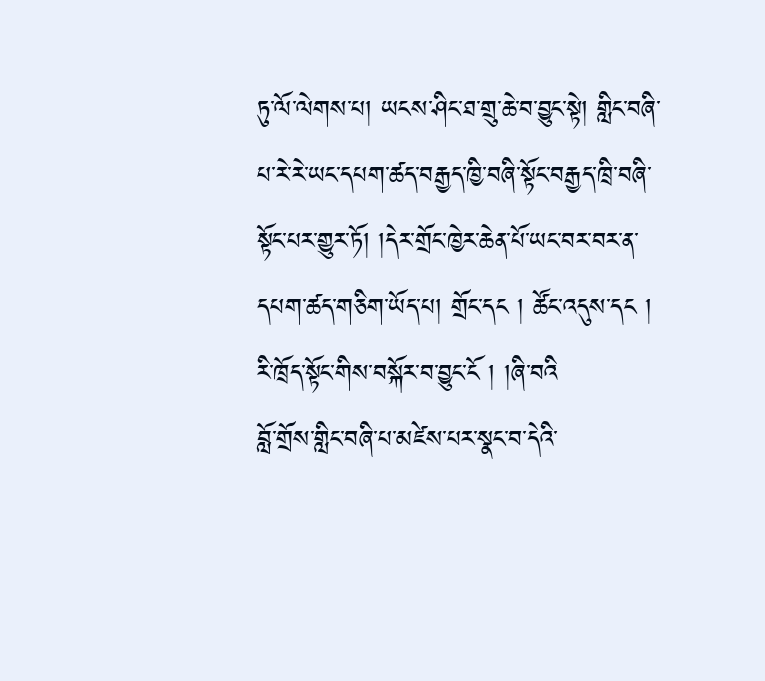ཏུ་ལོ་ལེགས་པ། ཡངས་ཤིང་ཐ་གྲུ་ཆེ་བ་བྱུང་སྟེ། གླིང་བཞི་པ་རེ་རེ་ཡང་དཔག་ཚད་བརྒྱད་ཁྱི་བཞི་སྟོང་བརྒྱད་ཁྲི་བཞི་སྟོང་པར་གྱུར་ཏོ། །དེར་གྲོང་ཁྱེར་ཆེན་པོ་ཡང་བར་བར་ན་དཔག་ཚད་གཅིག་ཡོད་པ། གྲོང་དང ། ཚོང་འདུས་དང ། རི་ཁྲོད་སྟོང་གིས་བསྐོར་བ་བྱུང་ངོ ། །ཞི་བའི
བློ་གྲོས་གླིང་བཞི་པ་མཛེས་པར་སྣང་བ་དེའི་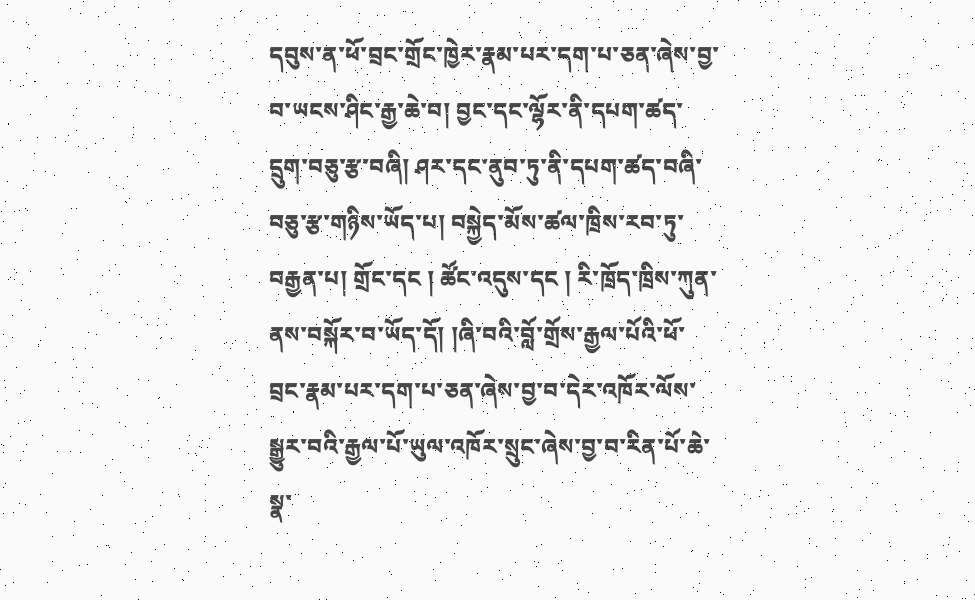དབུས་ན་ཕོ་བྲང་གྲོང་ཁྱེར་རྣམ་པར་དག་པ་ཅན་ཞེས་བྱ་བ་ཡངས་ཤིང་རྒྱ་ཆེ་བ། བྱང་དང་ལྷོར་ནི་དཔག་ཚད་དྲུག་བཅུ་རྩ་བཞི། ཤར་དང་ནུབ་ཏུ་ནི་དཔག་ཚད་བཞི་བཅུ་རྩ་གཉིས་ཡོད་པ། བསྐྱེད་མོས་ཚལ་ཁྲིས་རབ་ཏུ་བརྒྱན་པ། གྲོང་དང ། ཚོང་འདུས་དང ། རི་ཁྲོད་ཁྲིས་ཀུན་ནས་བསྐོར་བ་ཡོད་དོ། །ཞི་བའི་བློ་གྲོས་རྒྱལ་པོའི་ཕོ་བྲང་རྣམ་པར་དག་པ་ཅན་ཞེས་བྱ་བ་དེར་འཁོར་ལོས་སྒྱུར་བའི་རྒྱལ་པོ་ཡུལ་འཁོར་སྲུང་ཞེས་བྱ་བ་རིན་པོ་ཆེ་སྣ་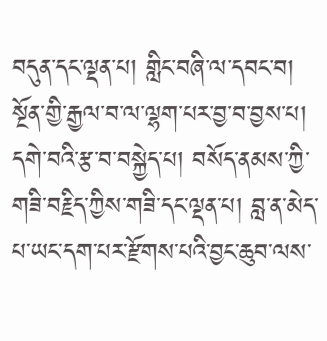བདུན་དང་ལྡན་པ། གླིང་བཞི་ལ་དབང་བ། སྔོན་གྱི་རྒྱལ་བ་ལ་ལྷག་པར་བྱ་བ་བྱས་པ། དགེ་བའི་རྩ་བ་བསྐྱེད་པ། བསོད་ནམས་ཀྱི་གཟི་བརྗིད་ཀྱིས་གཟི་དང་ལྡན་པ། བླ་ན་མེད་པ་ཡང་དག་པར་རྫོགས་པའི་བྱང་ཆུབ་ལས་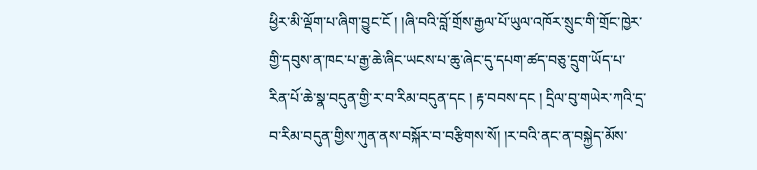ཕྱིར་མི་ལྡོག་པ་ཞིག་བྱུང་ངོ ། །ཞི་བའི་བློ་གྲོས་རྒྱལ་པོ་ཡུལ་འཁོར་སྲུང་གི་གྲོང་ཁྱེར་གྱི་དབུས་ན་ཁང་པ་རྒྱ་ཆེ་ཞིང་ཡངས་པ་ཆུ་ཞེང་དུ་དཔག་ཚད་བཅུ་དྲུག་ཡོད་པ་རིན་པོ་ཆེ་སྣ་བདུན་གྱི་ར་བ་རིམ་བདུན་དང ། རྟ་བབས་དང ། དྲིལ་བུ་གཡེར་ཀའི་དྲ་བ་རིམ་བདུན་གྱིས་ཀུན་ནས་བསྐོར་བ་བརྩིགས་སོ། །ར་བའི་ནང་ན་བསྐྱེད་མོས་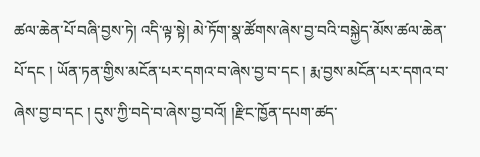ཚལ་ཆེན་པོ་བཞི་བྱས་ཏེ། འདི་ལྟ་སྟེ། མེ་ཏོག་སྣ་ཚོགས་ཞེས་བྱ་བའི་བསྐྱེད་མོས་ཚལ་ཆེན་པོ་དང ། ཡོན་ཏན་གྱིས་མངོན་པར་དགའ་བ་ཞེས་བྱ་བ་དང ། རྨ་བྱས་མངོན་པར་དགའ་བ་ཞེས་བྱ་བ་དང ། དུས་ཀྱི་བདེ་བ་ཞེས་བྱ་བའོ། །རྫིང་ཁྱོན་དཔག་ཚད་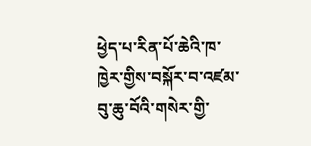ཕྱེད་པ་རིན་པོ་ཆེའི་ཁ་ཁྱེར་གྱིས་བསྐོར་བ་འཛམ་བུ་ཆུ་བོའི་གསེར་གྱི་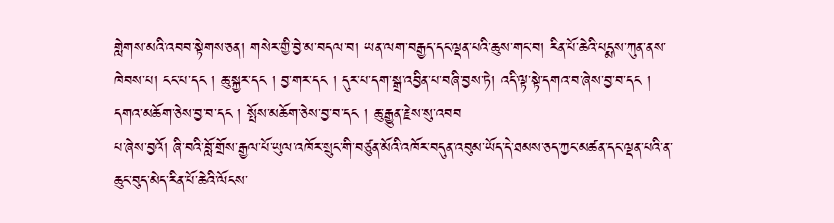གླེགས་མའི་འབབ་སྟེགས་ཅན། གསེར་གྱི་བྱེ་མ་བདལ་བ། ཡན་ལག་བརྒྱད་དང་ལྡན་པའི་ཆུས་གང་བ། རིན་པོ་ཆེའི་པདྨས་ཀུན་ནས་ཁེབས་པ། ངང་པ་དང ། ཆུ་སྐྱར་དང ། བྱ་གར་དང ། དུར་པ་དག་སྒྲ་འབྱིན་པ་བཞི་བྱས་ཏེ། འདི་ལྟ་སྟེ་དགའ་བ་ཞེས་བྱ་བ་དང ། དགའ་མཆོག་ཅེས་བྱ་བ་དང ། སྤོས་མཆོག་ཅེས་བྱ་བ་དང ། ཆུ་རྒྱུན་རྗེས་སུ་འབབ
པ་ཞེས་བྱའོ། ཞི་བའི་བློ་གྲོས་རྒྱལ་པོ་ཡུལ་འཁོར་སྲུང་གི་བཙུན་མོའི་འཁོར་བདུན་འབུམ་ཡོད་དེ་ཐམས་ཅད་ཀྱང་མཚན་དང་ལྡན་པའི་ན་ཆུང་བུད་མེད་རིན་པོ་ཆེའི་ལོངས་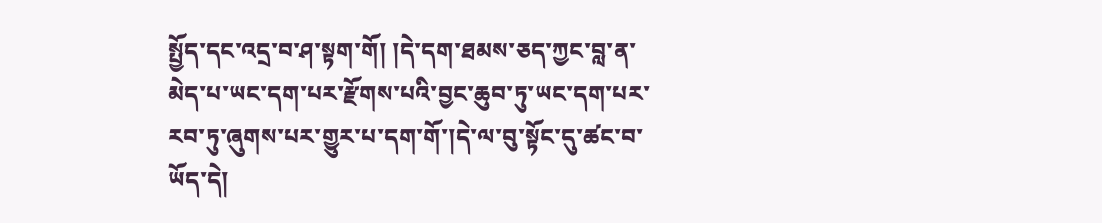སྤྱོད་དང་འདྲ་བ་ཤ་སྟག་གོ། །དེ་དག་ཐམས་ཅད་ཀྱང་བླ་ན་མེད་པ་ཡང་དག་པར་རྫོགས་པའི་བྱང་ཆུབ་ཏུ་ཡང་དག་པར་རབ་ཏུ་ཞུགས་པར་གྱུར་པ་དག་གོ་།དེ་ལ་བུ་སྟོང་དུ་ཚང་བ་ཡོད་དེ།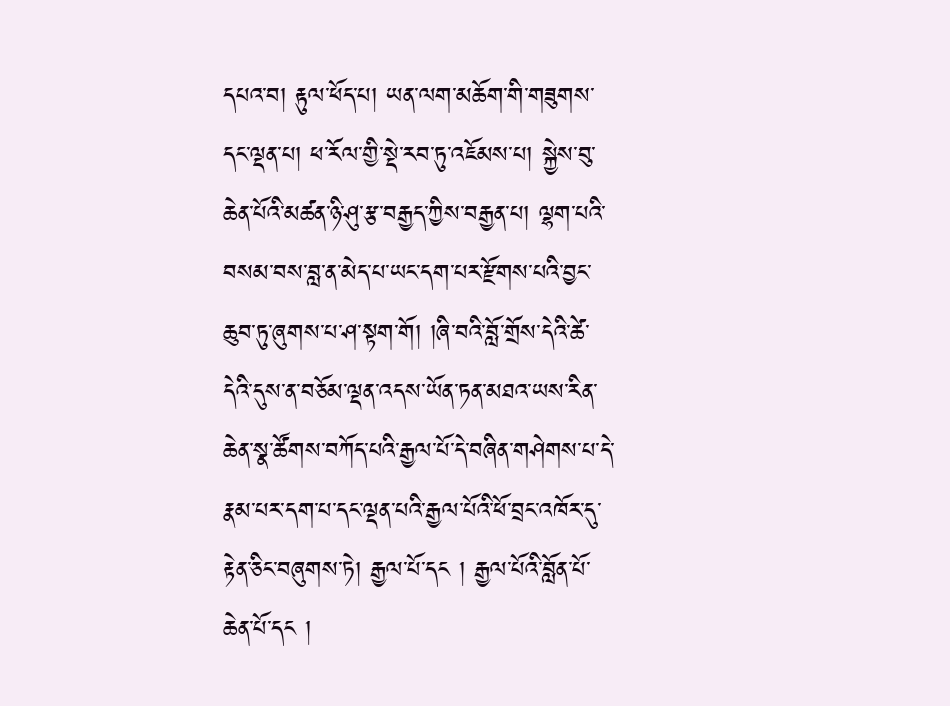དཔའ་བ། རྟུལ་ཕོད་པ། ཡན་ལག་མཆོག་གི་གཟུགས་དང་ལྡན་པ། ཕ་རོལ་གྱི་སྡེ་རབ་ཏུ་འཇོམས་པ། སྐྱེས་བུ་ཆེན་པོའི་མཚན་ཉི་ཤུ་རྩ་བརྒྱད་ཀྱིས་བརྒྱན་པ། ལྷག་པའི་བསམ་བས་བླ་ན་མེད་པ་ཡང་དག་པར་རྫོགས་པའི་བྱང་ཆུབ་ཏུ་ཞུགས་པ་ཤ་སྟག་གོ། །ཞི་བའི་བློ་གྲོས་དེའི་ཚེ་དེའི་དུས་ན་བཅོམ་ལྡན་འདས་ཡོན་ཏན་མཐའ་ཡས་རིན་ཆེན་སྣ་ཚོགས་བཀོད་པའི་རྒྱལ་པོ་དེ་བཞིན་གཤེགས་པ་དེ་རྣམ་པར་དག་པ་དང་ལྡན་པའི་རྒྱལ་པོའི་ཕོ་བྲང་འཁོར་དུ་རྟེན་ཅིང་བཞུགས་ཏེ། རྒྱལ་པོ་དང ། རྒྱལ་པོའི་བློན་པོ་ཆེན་པོ་དང །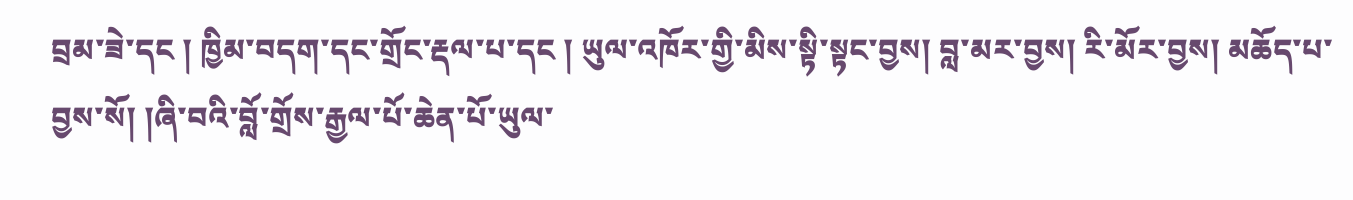བྲམ་ཟེ་དང ། ཁྱིམ་བདག་དང་གྲོང་རྡལ་པ་དང ། ཡུལ་འཁོར་གྱི་མིས་སྟི་སྟང་བྱས། བླ་མར་བྱས། རི་མོར་བྱས། མཆོད་པ་བྱས་སོ། །ཞི་བའི་བློ་གྲོས་རྒྱལ་པོ་ཆེན་པོ་ཡུལ་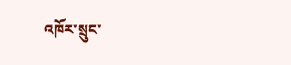འཁོར་སྲུང་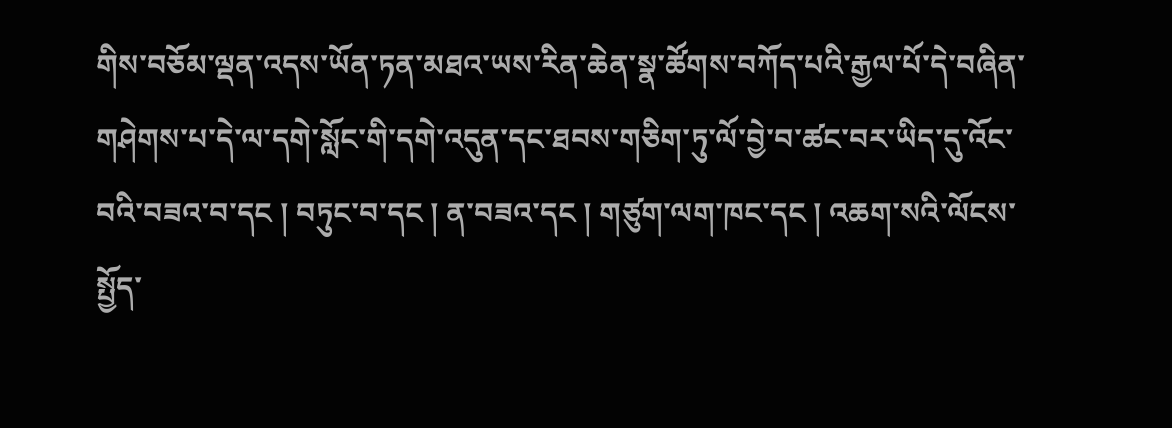གིས་བཅོམ་ལྡན་འདས་ཡོན་ཏན་མཐའ་ཡས་རིན་ཆེན་སྣ་ཚོགས་བཀོད་པའི་རྒྱལ་པོ་དེ་བཞིན་གཤེགས་པ་དེ་ལ་དགེ་སློང་གི་དགེ་འདུན་དང་ཐབས་གཅིག་ཏུ་ལོ་བྱེ་བ་ཚང་བར་ཡིད་དུ་འོང་བའི་བཟའ་བ་དང ། བཏུང་བ་དང ། ན་བཟའ་དང ། གཙུག་ལག་ཁང་དང ། འཆག་སའི་ལོངས་སྤྱོད་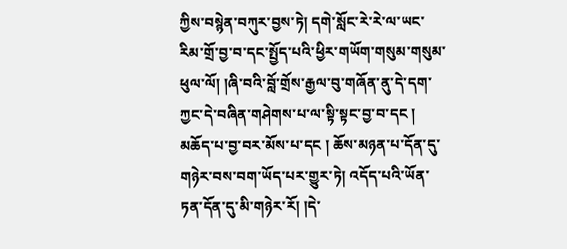ཀྱིས་བསྙེན་བཀུར་བྱས་ཏེ། དགེ་སློང་རེ་རེ་ལ་ཡང་རིམ་གྲོ་བྱ་བ་དང་སྤྱོད་པའི་ཕྱིར་གཡོག་གསུམ་གསུམ་ཕུལ་ལོ། །ཞི་བའི་བློ་གྲོས་རྒྱལ་བུ་གཞོན་ནུ་དེ་དག་ཀྱང་དེ་བཞིན་གཤེགས་པ་ལ་སྟི་སྟང་བྱ་བ་དང ། མཆོད་པ་བྱ་བར་མོས་པ་དང ། ཆོས་མཉན་པ་དོན་དུ་གཉེར་བས་བག་ཡོད་པར་གྱུར་ཏེ། འདོད་པའི་ཡོན་ཏན་དོན་དུ་མི་གཉེར་རོ། །དེ་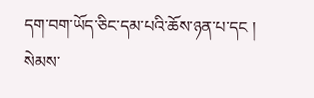དག་བག་ཡོད་ཅིང་དམ་པའི་ཆོས་ཉན་པ་དང ། སེམས་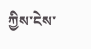ཀྱིས་ངེས་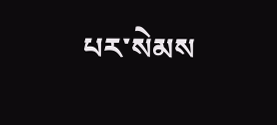པར་སེམས